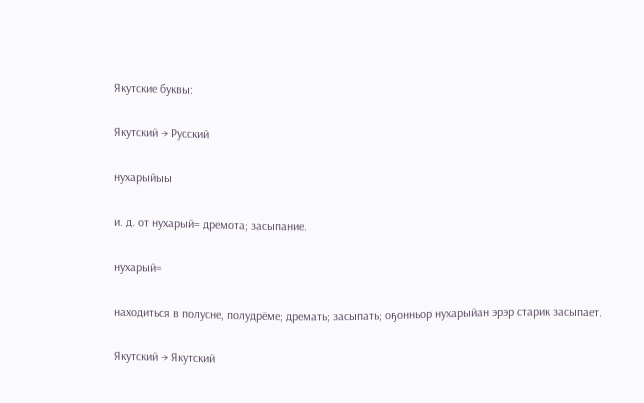Якутские буквы:

Якутский → Русский

нухарыйыы

и. д. от нухарый= дремота; засыпание.

нухарый=

находиться в полусне, полудрёме; дремать; засыпать; оҕонньор нухарыйан эрэр старик засыпает.

Якутский → Якутский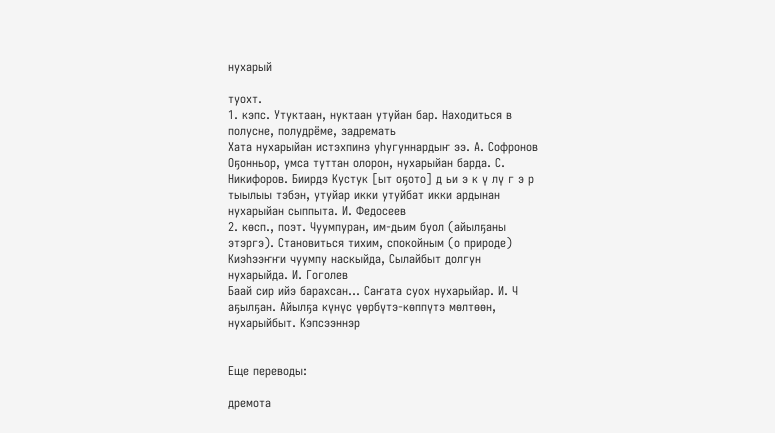нухарый

туохт.
1. кэпс. Утуктаан, нуктаан утуйан бар. Находиться в полусне, полудрёме, задремать
Хата нухарыйан истэхпинэ уһугуннардыҥ ээ. А. Софронов
Оҕонньор, умса туттан олорон, нухарыйан барда. С. Никифоров. Биирдэ Кустук [ыт оҕото] д ьи э к ү лү г э р тыылыы тэбэн, утуйар икки утуйбат икки ардынан нухарыйан сыппыта. И. Федосеев
2. көсп., поэт. Чуумпуран, им-дьим буол (айылҕаны этэргэ). Становиться тихим, спокойным (о природе)
Киэһээҥҥи чуумпу наскыйда, Сылайбыт долгун нухарыйда. И. Гоголев
Баай сир ийэ барахсан… Саҥата суох нухарыйар. И. Ч аҕылҕан. Айылҕа күнүс үөрбүтэ-көппүтэ мөлтөөн, нухарыйбыт. Кэпсээннэр


Еще переводы:

дремота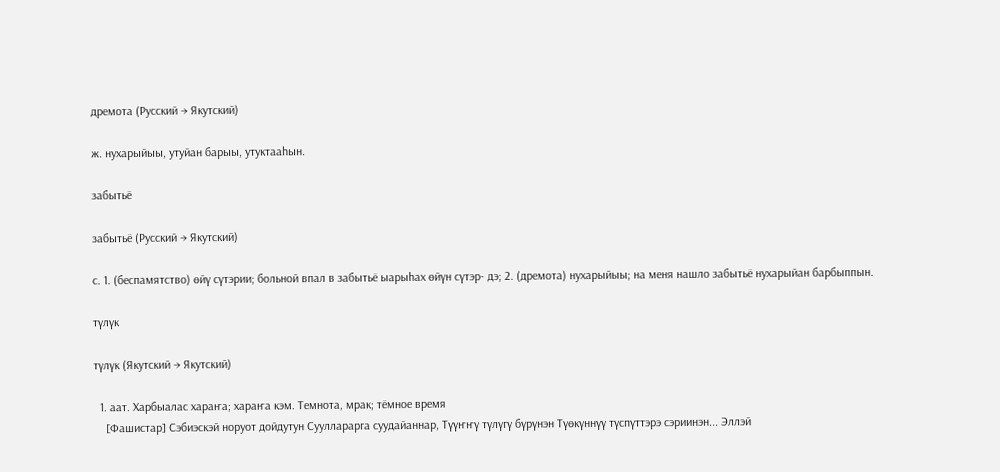дремота (Русский → Якутский)

ж. нухарыйыы, утуйан барыы, утуктааһын.

забытьё

забытьё (Русский → Якутский)

с. 1. (беспамятство) өйү сүтэрии; больной впал в забытьё ыарыһах өйүн сүтэр- дэ; 2. (дремота) нухарыйыы; на меня нашло забытьё нухарыйан барбыппын.

түлүк

түлүк (Якутский → Якутский)

  1. аат. Харбыалас хараҥа; хараҥа кэм. Темнота, мрак; тёмное время
    [Фашистар] Сэбиэскэй норуот дойдутун Суулларарга суудайаннар, Түүҥҥү түлүгү бүрүнэн Түөкүннүү түспүттэрэ сэриинэн... Эллэй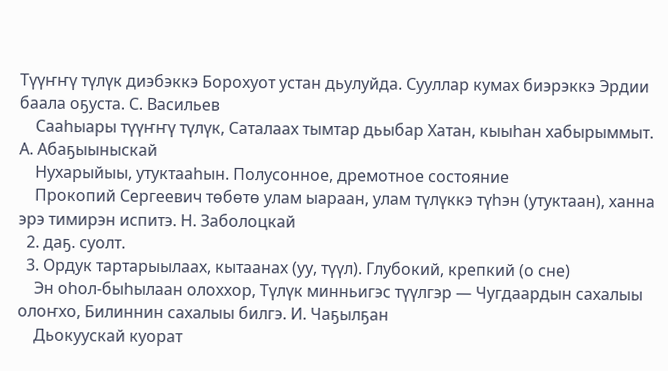Түүҥҥү түлүк диэбэккэ Борохуот устан дьулуйда. Сууллар кумах биэрэккэ Эрдии баала оҕуста. С. Васильев
    Сааһыары түүҥҥү түлүк, Саталаах тымтар дьыбар Хатан, кыыһан хабырыммыт. А. Абаҕыыныскай
    Нухарыйыы, утуктааһын. Полусонное, дремотное состояние
    Прокопий Сергеевич төбөтө улам ыараан, улам түлүккэ түһэн (утуктаан), ханна эрэ тимирэн испитэ. Н. Заболоцкай
  2. даҕ. суолт.
  3. Ордук тартарыылаах, кытаанах (уу, түүл). Глубокий, крепкий (о сне)
    Эн оһол-быһылаан олоххор, Түлүк минньигэс түүлгэр — Чугдаардын сахалыы олоҥхо, Билиннин сахалыы билгэ. И. Чаҕылҕан
    Дьокуускай куорат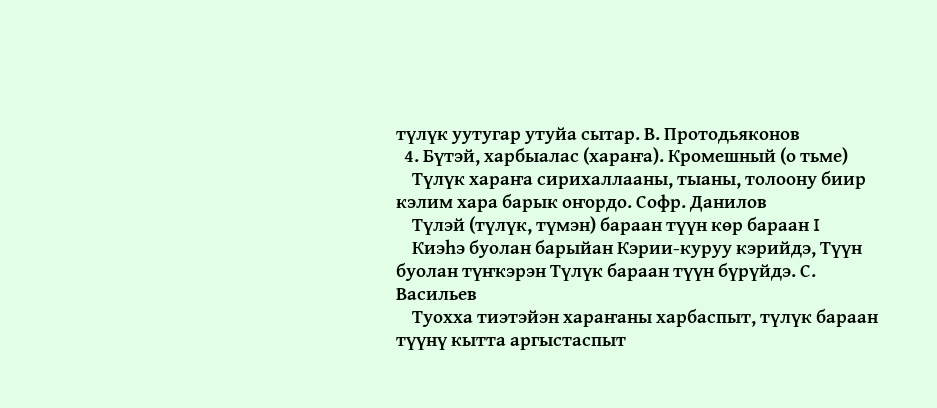түлүк уутугар утуйа сытар. В. Протодьяконов
  4. Бүтэй, харбыалас (хараҥа). Кромешный (о тьме)
    Түлүк хараҥа сирихаллааны, тыаны, толоону биир кэлим хара барык оҥордо. Софр. Данилов
    Түлэй (түлүк, түмэн) бараан түүн көр бараан I
    Киэһэ буолан барыйан Кэрии-куруу кэрийдэ, Түүн буолан түҥкэрэн Түлүк бараан түүн бүрүйдэ. С. Васильев
    Туохха тиэтэйэн хараҥаны харбаспыт, түлүк бараан түүнү кытта аргыстаспыт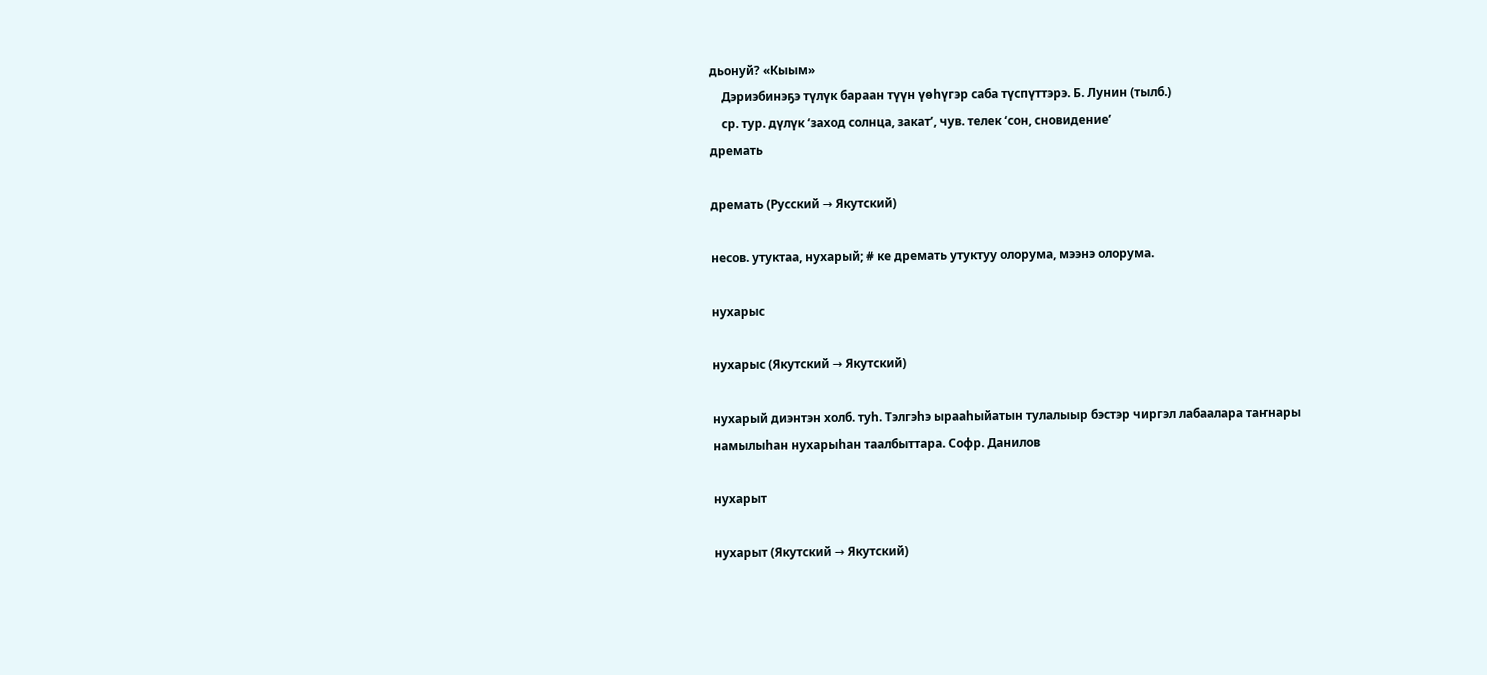дьонуй? «Кыым»
    Дэриэбинэҕэ түлүк бараан түүн үөһүгэр саба түспүттэрэ. Б. Лунин (тылб.)
    ср. тур. дүлүк ‘заход солнца, закат’, чув. телек ‘сон, сновидение’
дремать

дремать (Русский → Якутский)

несов. утуктаа, нухарый; # ке дремать утуктуу олорума, мээнэ олорума.

нухарыс

нухарыс (Якутский → Якутский)

нухарый диэнтэн холб. туһ. Тэлгэһэ ырааһыйатын тулалыыр бэстэр чиргэл лабаалара таҥнары намылыһан нухарыһан таалбыттара. Софр. Данилов

нухарыт

нухарыт (Якутский → Якутский)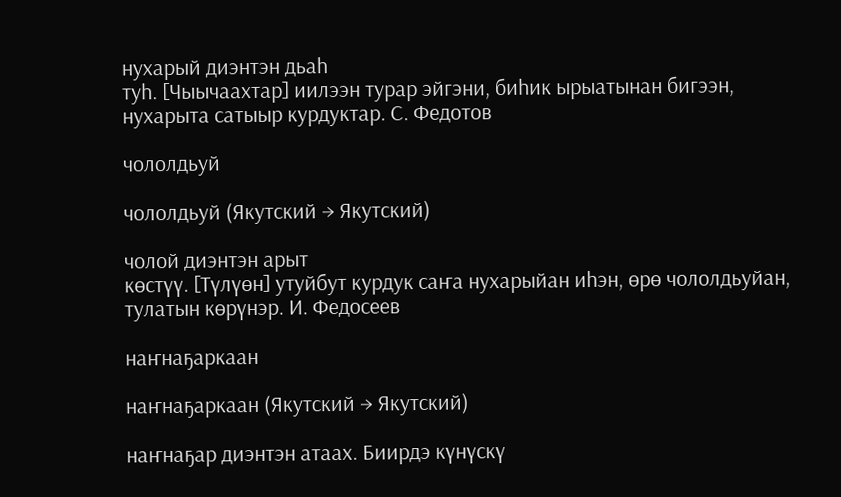нухарый диэнтэн дьаһ
туһ. [Чыычаахтар] иилээн турар эйгэни, биһик ырыатынан бигээн, нухарыта сатыыр курдуктар. С. Федотов

чололдьуй

чололдьуй (Якутский → Якутский)

чолой диэнтэн арыт
көстүү. [Түлүөн] утуйбут курдук саҥа нухарыйан иһэн, өрө чололдьуйан, тулатын көрүнэр. И. Федосеев

наҥнаҕаркаан

наҥнаҕаркаан (Якутский → Якутский)

наҥнаҕар диэнтэн атаах. Биирдэ күнүскү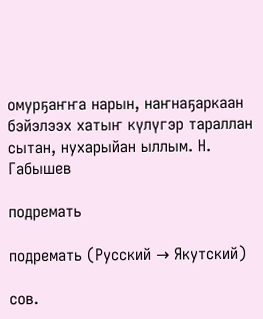омурҕаҥҥа нарын, наҥнаҕаркаан бэйэлээх хатыҥ күлүгэр тараллан сытан, нухарыйан ыллым. Н. Габышев

подремать

подремать (Русский → Якутский)

сов.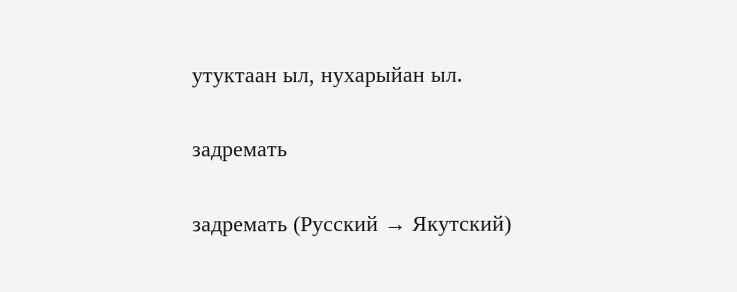утуктаан ыл, нухарыйан ыл.

задремать

задремать (Русский → Якутский)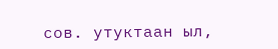сов. утуктаан ыл,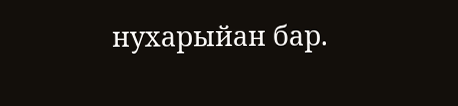нухарыйан бар.